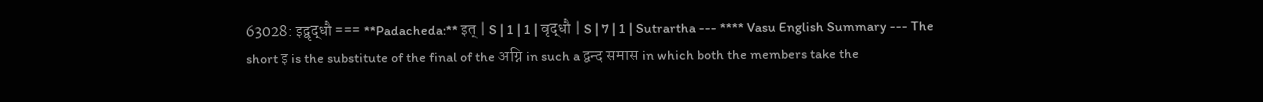63028: इद्वृद्धौ === **Padacheda:** इत् | S | 1 | 1 | वृद्धौ | S | 7 | 1 | Sutrartha --- **** Vasu English Summary --- The short इ is the substitute of the final of the अग्नि in such a द्वन्द समास in which both the members take the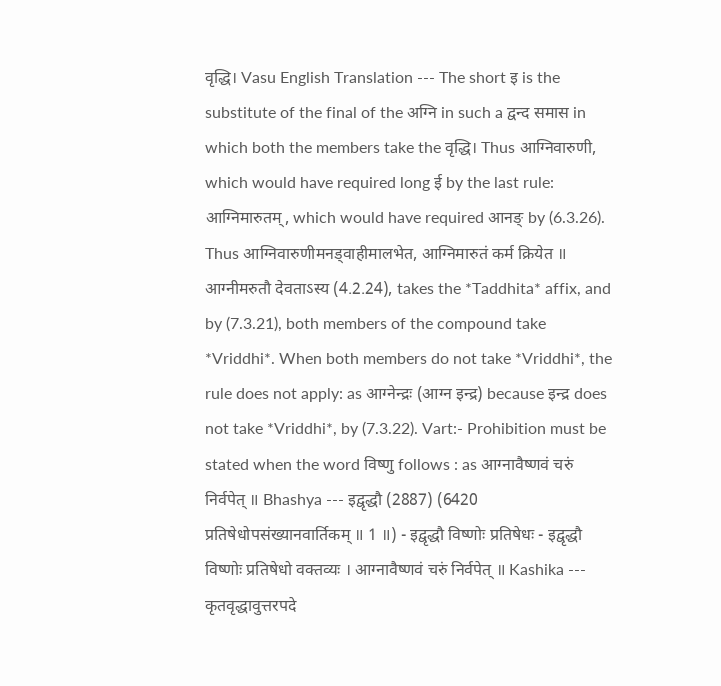वृद्धि। Vasu English Translation --- The short इ is the substitute of the final of the अग्नि in such a द्वन्द समास in which both the members take the वृद्धि। Thus आग्निवारुणी, which would have required long ई by the last rule: आग्निमारुतम्, which would have required आनङ् by (6.3.26). Thus आग्निवारुणीमनड्वाहीमालभेत, आग्निमारुतं कर्म क्रियेत ॥ आग्नीमरुतौ देवताऽस्य (4.2.24), takes the *Taddhita* affix, and by (7.3.21), both members of the compound take *Vriddhi*. When both members do not take *Vriddhi*, the rule does not apply: as आग्नेन्द्रः (आग्न इन्द्र) because इन्द्र does not take *Vriddhi*, by (7.3.22). Vart:- Prohibition must be stated when the word विष्णु follows : as आग्नावैष्णवं चरुं निर्वपेत् ॥ Bhashya --- इद्वृद्धौ (2887) (6420 प्रतिषेधोपसंख्यानवार्तिकम् ॥ 1 ॥) - इद्वृद्धौ विष्णोः प्रतिषेधः - इद्वृद्धौ विष्णोः प्रतिषेधो वक्तव्यः । आग्नावैष्णवं चरुं निर्वपेत् ॥ Kashika --- कृतवृद्धावुत्तरपदे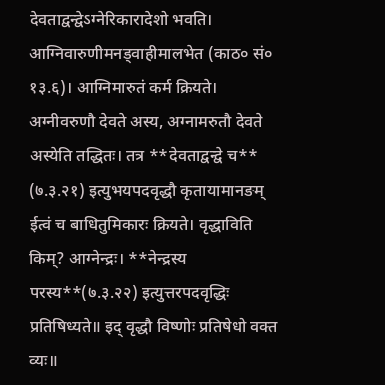देवताद्वन्द्वेऽग्नेरिकारादेशो भवति। आग्निवारुणीमनड्वाहीमालभेत (काठ० सं० १३.६)। आग्निमारुतं कर्म क्रियते। अग्नीवरुणौ देवते अस्य, अग्नामरुतौ देवते अस्येति तद्धितः। तत्र **देवताद्वन्द्वे च** (७.३.२१) इत्युभयपदवृद्धौ कृतायामानङम् ईत्वं च बाधितुमिकारः क्रियते। वृद्धाविति किम्? आग्नेन्द्रः। **नेन्द्रस्य परस्य**(७.३.२२) इत्युत्तरपदवृद्धिः प्रतिषिध्यते॥ इद् वृद्धौ विष्णोः प्रतिषेधो वक्त व्यः॥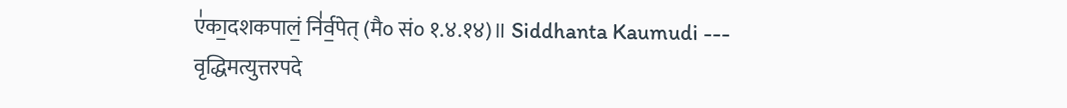ए॑का॒दशकपालं॒ नि॑र्व॒पेत् (मै० सं० १.४.१४)॥ Siddhanta Kaumudi --- वृद्धिमत्युत्तरपदे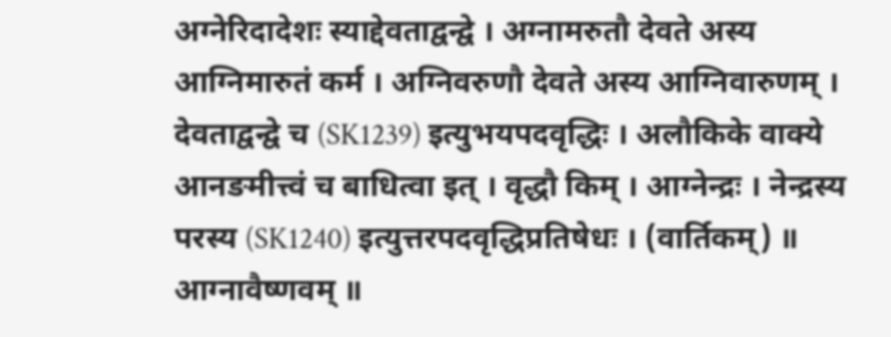अग्नेरिदादेशः स्याद्देवताद्वन्द्वे । अग्नामरुतौ देवते अस्य आग्निमारुतं कर्म । अग्निवरुणौ देवते अस्य आग्निवारुणम् । देवताद्वन्द्वे च (SK1239) इत्युभयपदवृद्धिः । अलौकिके वाक्ये आनङमीत्त्वं च बाधित्वा इत् । वृद्धौ किम् । आग्नेन्द्रः । नेन्द्रस्य परस्य (SK1240) इत्युत्तरपदवृद्धिप्रतिषेधः । (वार्तिकम्) ॥ आग्नावैष्णवम् ॥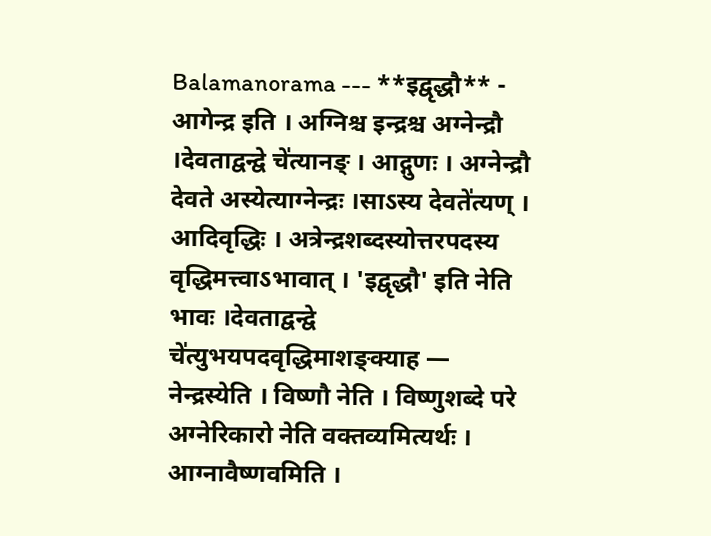Balamanorama --- **इद्वृद्धौ** - आगेन्द्र इति । अग्निश्च इन्द्रश्च अग्नेन्द्रौ ।देवताद्वन्द्वे चे॑त्यानङ् । आद्गुणः । अग्नेन्द्रौ देवते अस्येत्याग्नेन्द्रः ।साऽस्य देवते॑त्यण् । आदिवृद्धिः । अत्रेन्द्रशब्दस्योत्तरपदस्य वृद्धिमत्त्वाऽभावात् । 'इद्वृद्धौ' इति नेति भावः ।देवताद्वन्द्वे चे॑त्युभयपदवृद्धिमाशङ्क्याह — नेन्द्रस्येति । विष्णौ नेति । विष्णुशब्दे परे अग्नेरिकारो नेति वक्तव्यमित्यर्थः । आग्नावैष्णवमिति ।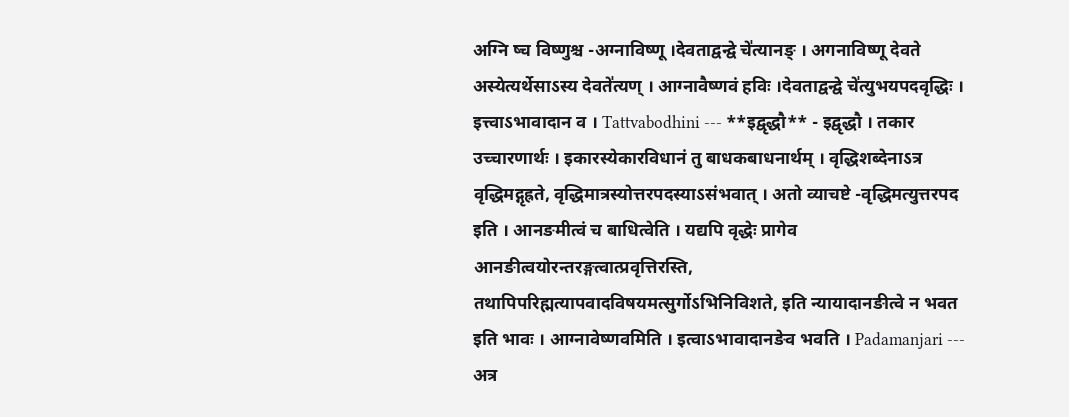अग्नि ष्च विष्णुश्च -अग्नाविष्णू ।देवताद्वन्द्वे चे॑त्यानङ् । अगनाविष्णू देवते अस्येत्यर्थेसाऽस्य देवते॑त्यण् । आग्नावैष्णवं हविः ।देवताद्वन्द्वे चे॑त्युभयपदवृद्धिः । इत्त्वाऽभावादान व । Tattvabodhini --- **इद्वृद्धौ** - इद्वृद्धौ । तकार उच्चारणार्थः । इकारस्येकारविधानं तु बाधकबाधनार्थम् । वृद्धिशब्देनाऽत्र वृद्धिमद्गृह्रते, वृद्धिमात्रस्योत्तरपदस्याऽसंभवात् । अतो व्याचष्टे -वृद्धिमत्युत्तरपद इति । आनङमीत्वं च बाधित्वेति । यद्यपि वृद्धेः प्रागेव आनङीत्वयोरन्तरङ्गत्वात्प्रवृत्तिरस्ति, तथापिपरिह्मत्यापवादविषयमत्सुर्गोऽभिनिविशते, इति न्यायादानङीत्वे न भवत इति भावः । आग्नावेष्णवमिति । इत्वाऽभावादानङेव भवति । Padamanjari --- अत्र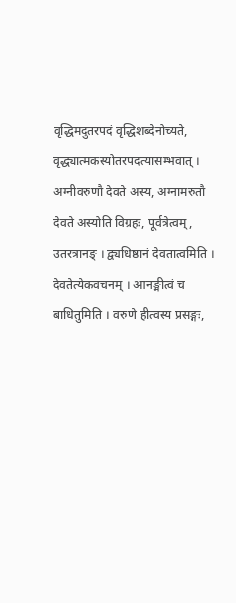वृद्धिमदुतरपदं वृद्धिशब्देनोच्यते, वृद्ध्यात्मकस्योतरपदत्यासम्भवात् । अग्नीवरुणौ देवते अस्य, अग्नामरुतौ देवते अस्योति विग्रहः, पूर्वत्रेत्वम्, उतरत्रानङ् । द्व्यधिष्ठानं देवतात्वमिति । देवतेत्येकवचनम् । आनङ्मीत्वं च बाधितुमिति । वरुणे हीत्वस्य प्रसङ्गः,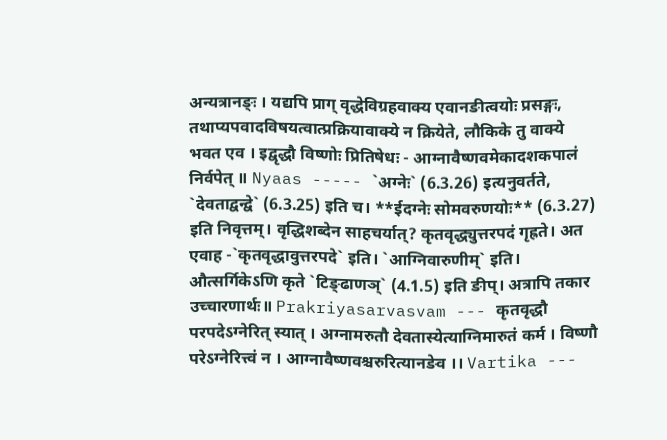अन्यत्रानङ्ः । यद्यपि प्राग् वृद्धेविग्रहवाक्य एवानङीत्वयोः प्रसङ्गः, तथाप्यपवादविषयत्वात्प्रक्रियावाक्ये न क्रियेते, लौकिके तु वाक्ये भवत एव । इद्वृद्धौ विष्णोः प्रितिषेधः - आग्नावैष्णवमेकादशकपालं निर्वपेत् ॥ Nyaas ----- `अग्नेः` (6.3.26) इत्यनुवर्तते, `देवताद्वन्द्वे` (6.3.25) इति च। **ईदग्नेः सोमवरुणयोः** (6.3.27) इति निवृत्तम्। वृद्धिशब्देन साहचर्यात्? कृतवृद्ध्युत्तरपदं गृह्रते। अत एवाह -`कृतवृद्धावुत्तरपदे` इति। `आग्निवारुणीम्` इति। औत्सर्गिकेऽणि कृते `टिङ्ढाणञ्` (4.1.5) इति ङीप्। अत्रापि तकार उच्चारणार्थः॥ Prakriyasarvasvam --- कृतवृद्धौ परपदेऽग्नेरित् स्यात् । अग्नामरुतौ देवतास्येत्याग्निमारुतं कर्म । विष्णौ परेऽग्नेरित्त्वं न । आग्नावैष्णवश्चरुरित्यानङेव ।। Vartika ---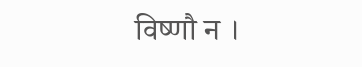विष्णौ न ।